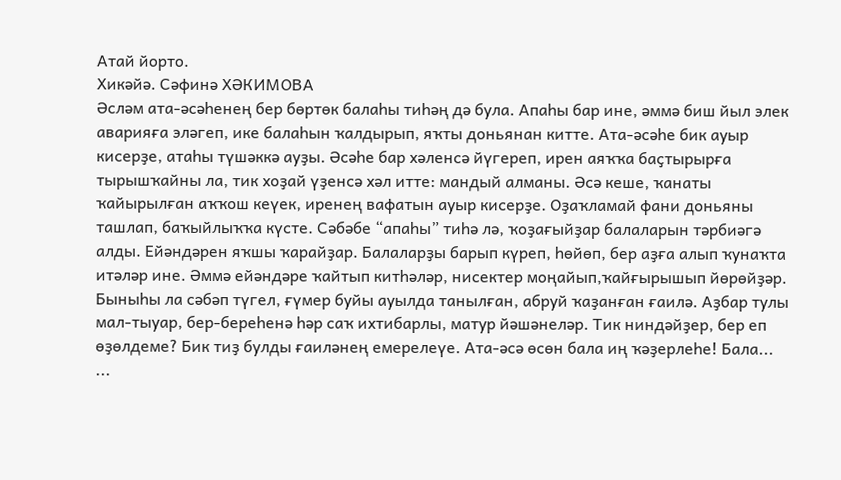Атай йорто.
Хикәйә. Сәфинә ХӘКИМОВА
Әсләм ата-әсәһенең бер бөртөк балаһы тиһәң дә була. Апаһы бар ине, әммә биш йыл элек аварияға эләгеп, ике балаһын ҡалдырып, яҡты доньянан китте. Ата-әсәһе бик ауыр кисерҙе, атаһы түшәккә ауҙы. Әсәһе бар хәленсә йүгереп, ирен аяҡҡа баҫтырырға тырышҡайны ла, тик хоҙай үҙенсә хәл итте: мандый алманы. Әсә кеше, ҡанаты ҡайырылған аҡҡош кеүек, иренең вафатын ауыр кисерҙе. Оҙаҡламай фани доньяны ташлап, баҡыйлыҡҡа күсте. Сәбәбе “апаһы” тиһә лә, ҡоҙағыйҙар балаларын тәрбиәгә алды. Ейәндәрен яҡшы ҡарайҙар. Балаларҙы барып күреп, һөйөп, бер аҙға алып ҡунаҡта итәләр ине. Әммә ейәндәре ҡайтып китһәләр, нисектер моңайып,ҡайғырышып йөрөйҙәр. Быныһы ла сәбәп түгел, ғүмер буйы ауылда танылған, абруй ҡаҙанған ғаилә. Аҙбар тулы мал-тыуар, бер-береһенә һәр саҡ ихтибарлы, матур йәшәнеләр. Тик ниндәйҙер, бер еп өҙөлдеме? Бик тиҙ булды ғаиләнең емерелеүе. Ата-әсә өсөн бала иң ҡәҙерлеһе! Бала...
...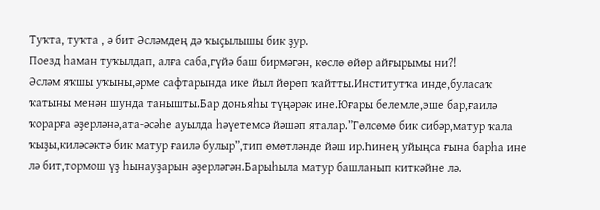Туҡта, туҡта , ә бит Әсләмдең дә ҡыҫылышы бик ҙур.
Поезд һаман туҡылдап, алға саба,гүйә баш бирмәгән, көслө өйөр айғырымы ни?!
Әсләм яҡшы уҡыны,әрме сафтарында ике йыл йөрөп ҡайтты.Институтҡа инде,буласаҡ ҡатыны менән шунда танышты.Бар доньяһы түңәрәк ине.Юғары белемле,эше бар,ғаилә ҡорарға әҙерләнә,ата-әсәһе ауылда һәүетемсә йәшәп яталар.”Гөлсөмө бик сибәр,матур ҡала ҡыҙы,киләсәктә бик матур ғаилә булыр”,тип өмөтләнде йәш ир.Һинең уйыңса ғына барһа ине лә бит,тормош үҙ һынауҙарын әҙерләгән.Барыһыла матур башланып киткәйне лә.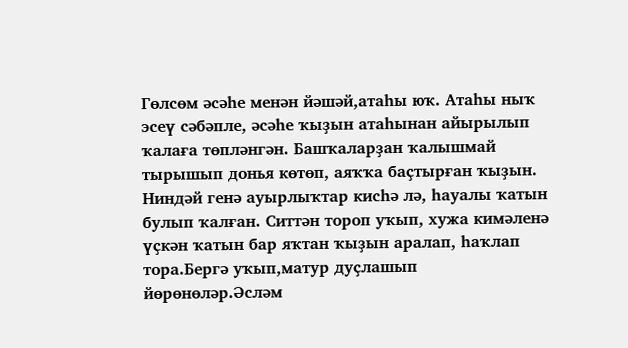Гөлсөм әсәһе менән йәшәй,атаһы юҡ. Атаһы ныҡ эсеү сәбәпле, әсәһе ҡыҙын атаһынан айырылып ҡалаға төпләнгән. Башҡаларҙан ҡалышмай тырышып донья көтөп, аяҡҡа баҫтырған ҡыҙын. Ниндәй генә ауырлыҡтар кисһә лә, һауалы ҡатын булып ҡалған. Ситтән тороп уҡып, хужа кимәленә үҫкән ҡатын бар яҡтан ҡыҙын аралап, һаҡлап тора.Бергә уҡып,матур дуҫлашып йөрөнөләр.Әсләм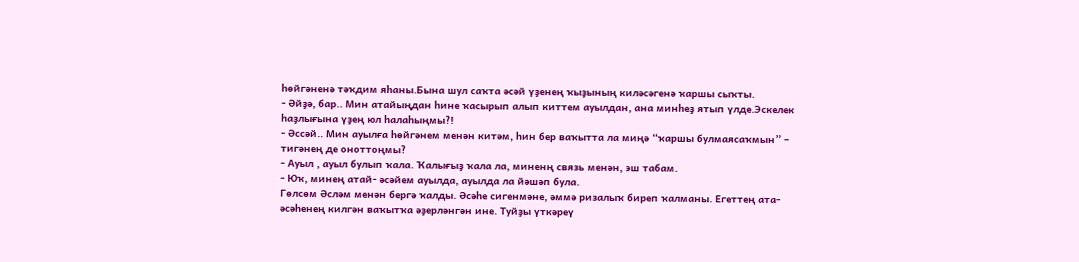һөйгәненә тәҡдим яһаны.Бына шул саҡта әсәй үҙенең ҡыҙының киләсәгенә ҡаршы сыҡты.
- Әйҙә, бар.. Мин атайыңдан һине ҡасырып алып киттем ауылдан, ана минһеҙ ятып үлде.Эскелек һаҙлығына үҙең юл һалаһыңмы?!
- Әссәй.. Мин ауылға һөйгәнем менән китәм, һин бер ваҡытта ла миңә “ҡаршы булмаясаҡмын” – тигәнең де оноттоңмы?
- Ауыл , ауыл булып ҡала. Ҡалығыҙ ҡала ла, миненң связь менән, эш табам.
- Юҡ, минең атай- әсәйем ауылда, ауылда ла йәшәп була.
Гөлсөм Әсләм менән бергә ҡалды. Әсәһе сигенмәне, әммә ризалыҡ биреп ҡалманы. Егеттең ата- әсәһенең килгән ваҡытҡа әҙерләнгән ине. Туйҙы үткәреү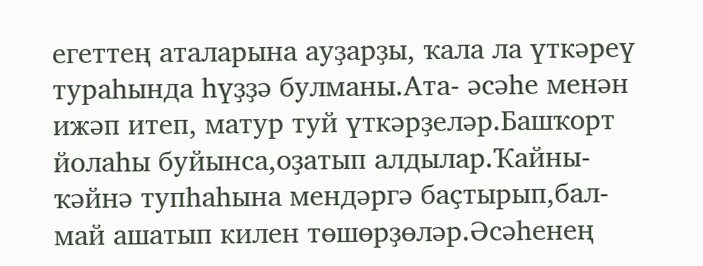егеттең аталарына ауҙарҙы, ҡала ла үткәреү тураһында һүҙҙә булманы.Ата- әсәһе менән ижәп итеп, матур туй үткәрҙеләр.Башҡорт йолаһы буйынса,оҙатып алдылар.Ҡайны-ҡәйнә тупһаһына мендәргә баҫтырып,бал-май ашатып килен төшөрҙөләр.Әсәһенең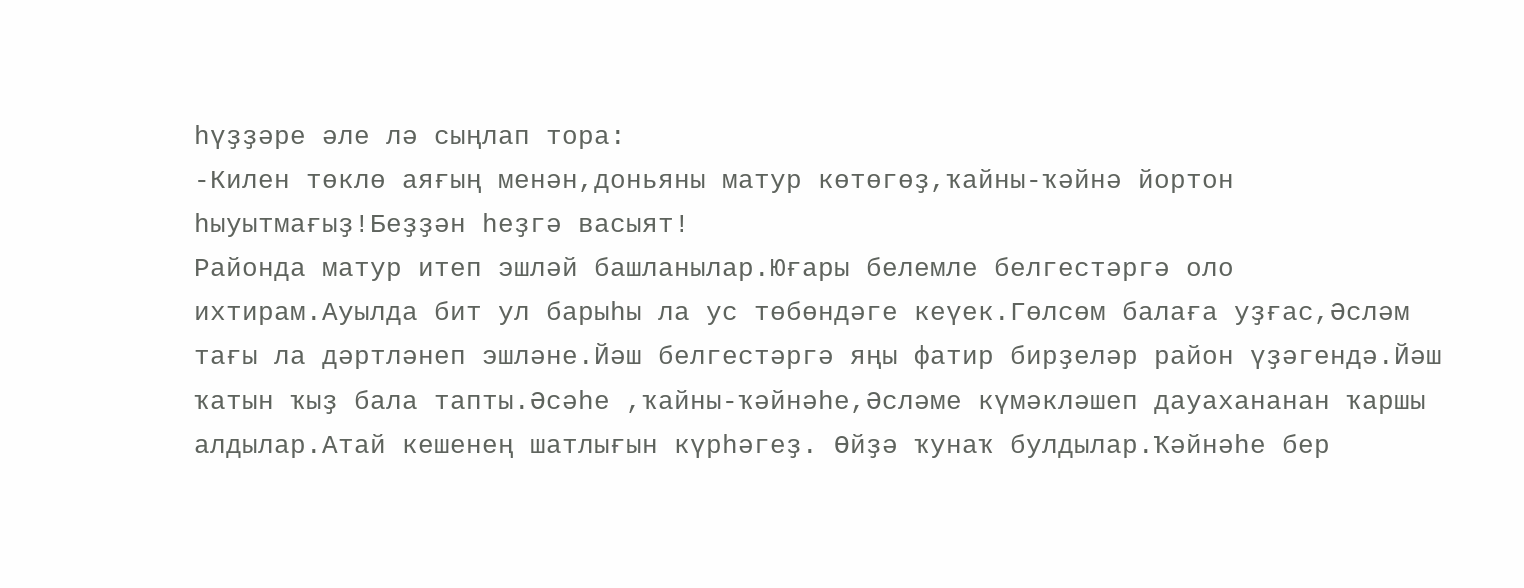һүҙҙәре әле лә сыңлап тора:
-Килен төклө аяғың менән,доньяны матур көтөгөҙ,ҡайны-ҡәйнә йортон һыуытмағыҙ!Беҙҙән һеҙгә васыят!
Районда матур итеп эшләй башланылар.Юғары белемле белгестәргә оло ихтирам.Ауылда бит ул барыһы ла ус төбөндәге кеүек.Гөлсөм балаға уҙғас,Әсләм тағы ла дәртләнеп эшләне.Йәш белгестәргә яңы фатир бирҙеләр район үҙәгендә.Йәш ҡатын ҡыҙ бала тапты.Әсәһе ,ҡайны-ҡәйнәһе,Әсләме күмәкләшеп дауахананан ҡаршы алдылар.Атай кешенең шатлығын күрһәгеҙ. Өйҙә ҡунаҡ булдылар.Ҡәйнәһе бер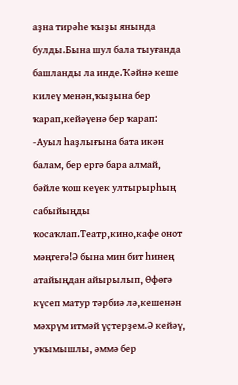аҙна тирәһе ҡыҙы янында булды.Бына шул бала тыуғанда башланды ла инде.Ҡәйнә кеше килеү менән,ҡыҙына бер ҡарап,кейәүенә бер ҡарап:
-Ауыл һаҙлығына бата икән балам, бер ергә бара алмай, бәйле ҡош кеүек ултырырһың сабыйыңды ҡосаҡлап.Театр,кино,кафе онот мәңгегә!Ә бына мин бит һинең атайыңдан айырылып, Өфөгә күсеп матур тәрбиә лә,кешенән мәхрүм итмәй үҫтерҙем.Ә кейәү, уҡымышлы, әммә бер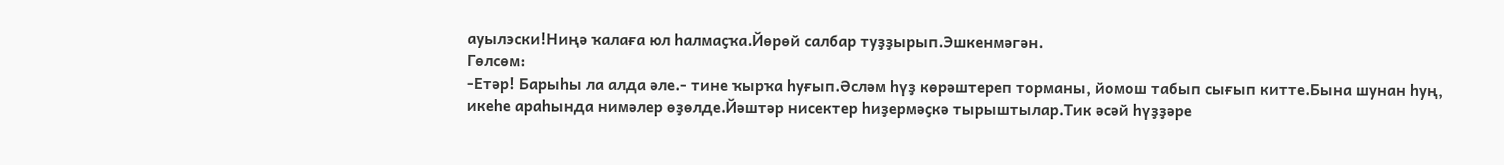ауылэски!Ниңә ҡалаға юл һалмаҫҡа.Йөрөй салбар туҙҙырып.Эшкенмәгән.
Гөлсөм:
-Етәр! Барыһы ла алда әле.- тине ҡырҡа һуғып.Әсләм һүҙ көрәштереп торманы, йомош табып сығып китте.Бына шунан һуң, икеһе араһында нимәлер өҙөлде.Йәштәр нисектер һиҙермәҫкә тырыштылар.Тик әсәй һүҙҙәре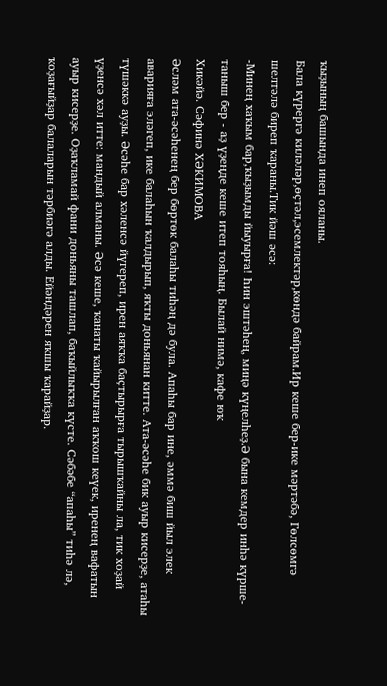ҡыҙының башында инеп ояланы.
Бала күрергә киләләр,өҫтәл,эсемлектәр,көндә байрам.Ир кеше бер-ике мәртәбә, Гөлсөмгә шелтәлә биреп ҡараны.Тик йәш әсә:
-Минең хаҡым бар,ҡыҙымды йыуырға! Һин эштәһең, миңә күңелһеҙ.Ә бына кемдер инһә күрше-таныш бер - аҙ үҙеңде кеше итеп тояһың. Былай нимә, кафе юҡ
Хикәйә. Сәфинә ХӘКИМОВА
Әсләм ата-әсәһенең бер бөртөк балаһы тиһәң дә була. Апаһы бар ине, әммә биш йыл элек аварияға эләгеп, ике балаһын ҡалдырып, яҡты доньянан китте. Ата-әсәһе бик ауыр кисерҙе, атаһы түшәккә ауҙы. Әсәһе бар хәленсә йүгереп, ирен аяҡҡа баҫтырырға тырышҡайны ла, тик хоҙай үҙенсә хәл итте: мандый алманы. Әсә кеше, ҡанаты ҡайырылған аҡҡош кеүек, иренең вафатын ауыр кисерҙе. Оҙаҡламай фани доньяны ташлап, баҡыйлыҡҡа күсте. Сәбәбе “апаһы” тиһә лә, ҡоҙағыйҙар балаларын тәрбиәгә алды. Ейәндәрен яҡшы ҡарайҙар.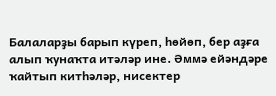Балаларҙы барып күреп, һөйөп, бер аҙға алып ҡунаҡта итәләр ине. Әммә ейәндәре ҡайтып китһәләр, нисектер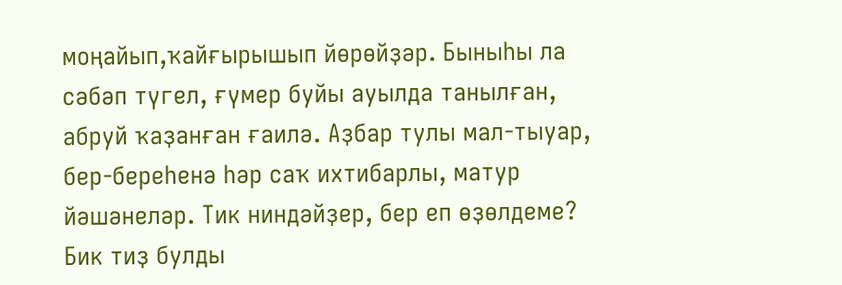моңайып,ҡайғырышып йөрөйҙәр. Быныһы ла сәбәп түгел, ғүмер буйы ауылда танылған, абруй ҡаҙанған ғаилә. Аҙбар тулы мал-тыуар, бер-береһенә һәр саҡ ихтибарлы, матур йәшәнеләр. Тик ниндәйҙер, бер еп өҙөлдеме? Бик тиҙ булды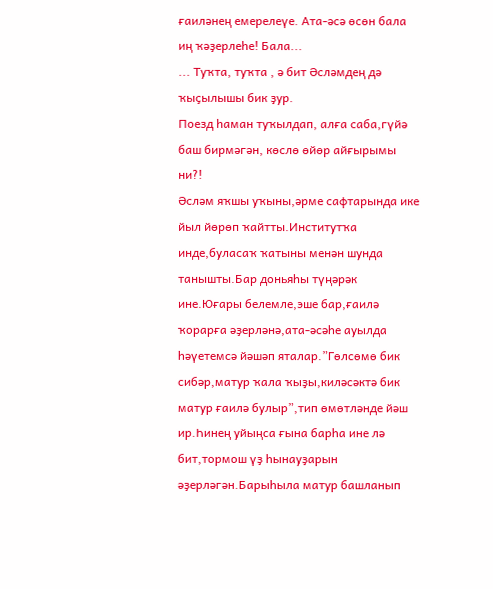ғаиләнең емерелеүе. Ата-әсә өсөн бала иң ҡәҙерлеһе! Бала...
... Туҡта, туҡта , ә бит Әсләмдең дә ҡыҫылышы бик ҙур.
Поезд һаман туҡылдап, алға саба,гүйә баш бирмәгән, көслө өйөр айғырымы ни?!
Әсләм яҡшы уҡыны,әрме сафтарында ике йыл йөрөп ҡайтты.Институтҡа инде,буласаҡ ҡатыны менән шунда танышты.Бар доньяһы түңәрәк ине.Юғары белемле,эше бар,ғаилә ҡорарға әҙерләнә,ата-әсәһе ауылда һәүетемсә йәшәп яталар.”Гөлсөмө бик сибәр,матур ҡала ҡыҙы,киләсәктә бик матур ғаилә булыр”,тип өмөтләнде йәш ир.Һинең уйыңса ғына барһа ине лә бит,тормош үҙ һынауҙарын әҙерләгән.Барыһыла матур башланып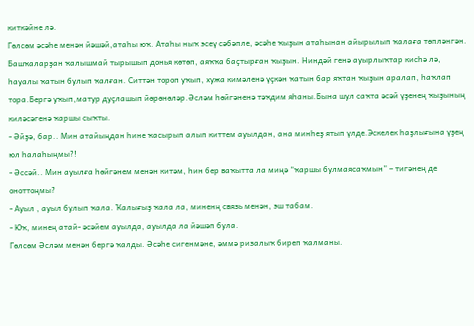киткәйне лә.
Гөлсөм әсәһе менән йәшәй,атаһы юҡ. Атаһы ныҡ эсеү сәбәпле, әсәһе ҡыҙын атаһынан айырылып ҡалаға төпләнгән. Башҡаларҙан ҡалышмай тырышып донья көтөп, аяҡҡа баҫтырған ҡыҙын. Ниндәй генә ауырлыҡтар кисһә лә, һауалы ҡатын булып ҡалған. Ситтән тороп уҡып, хужа кимәленә үҫкән ҡатын бар яҡтан ҡыҙын аралап, һаҡлап тора.Бергә уҡып,матур дуҫлашып йөрөнөләр.Әсләм һөйгәненә тәҡдим яһаны.Бына шул саҡта әсәй үҙенең ҡыҙының киләсәгенә ҡаршы сыҡты.
- Әйҙә, бар.. Мин атайыңдан һине ҡасырып алып киттем ауылдан, ана минһеҙ ятып үлде.Эскелек һаҙлығына үҙең юл һалаһыңмы?!
- Әссәй.. Мин ауылға һөйгәнем менән китәм, һин бер ваҡытта ла миңә “ҡаршы булмаясаҡмын” – тигәнең де оноттоңмы?
- Ауыл , ауыл булып ҡала. Ҡалығыҙ ҡала ла, миненң связь менән, эш табам.
- Юҡ, минең атай- әсәйем ауылда, ауылда ла йәшәп була.
Гөлсөм Әсләм менән бергә ҡалды. Әсәһе сигенмәне, әммә ризалыҡ биреп ҡалманы.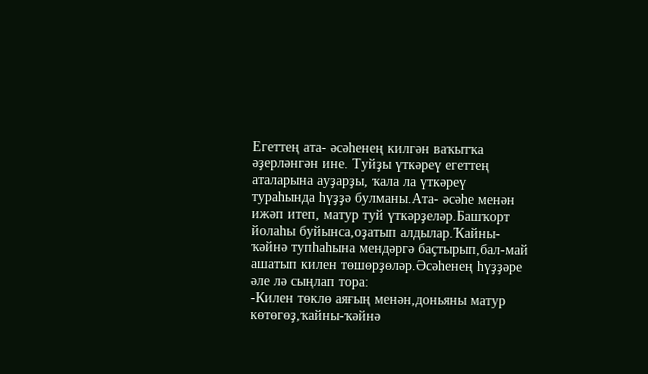Егеттең ата- әсәһенең килгән ваҡытҡа әҙерләнгән ине. Туйҙы үткәреү егеттең аталарына ауҙарҙы, ҡала ла үткәреү тураһында һүҙҙә булманы.Ата- әсәһе менән ижәп итеп, матур туй үткәрҙеләр.Башҡорт йолаһы буйынса,оҙатып алдылар.Ҡайны-ҡәйнә тупһаһына мендәргә баҫтырып,бал-май ашатып килен төшөрҙөләр.Әсәһенең һүҙҙәре әле лә сыңлап тора:
-Килен төклө аяғың менән,доньяны матур көтөгөҙ,ҡайны-ҡәйнә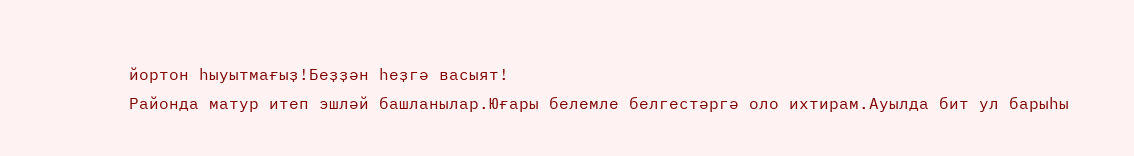йортон һыуытмағыҙ!Беҙҙән һеҙгә васыят!
Районда матур итеп эшләй башланылар.Юғары белемле белгестәргә оло ихтирам.Ауылда бит ул барыһы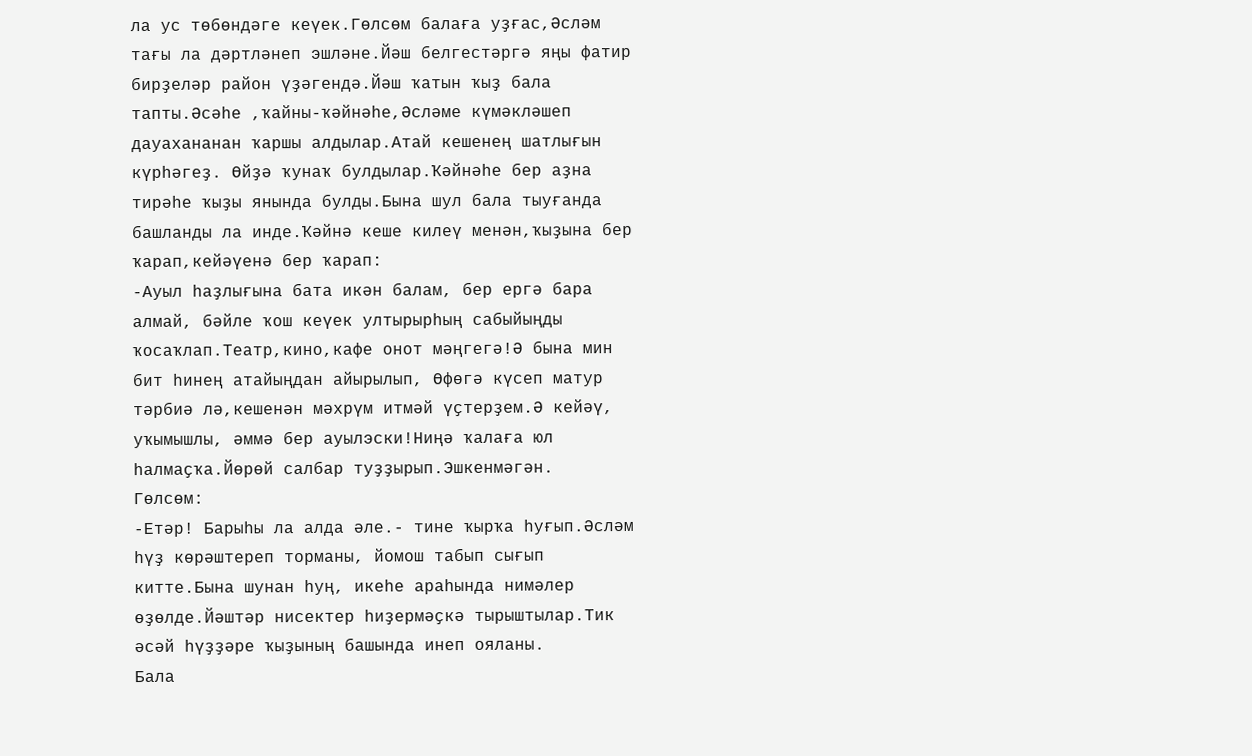ла ус төбөндәге кеүек.Гөлсөм балаға уҙғас,Әсләм тағы ла дәртләнеп эшләне.Йәш белгестәргә яңы фатир бирҙеләр район үҙәгендә.Йәш ҡатын ҡыҙ бала тапты.Әсәһе ,ҡайны-ҡәйнәһе,Әсләме күмәкләшеп дауахананан ҡаршы алдылар.Атай кешенең шатлығын күрһәгеҙ. Өйҙә ҡунаҡ булдылар.Ҡәйнәһе бер аҙна тирәһе ҡыҙы янында булды.Бына шул бала тыуғанда башланды ла инде.Ҡәйнә кеше килеү менән,ҡыҙына бер ҡарап,кейәүенә бер ҡарап:
-Ауыл һаҙлығына бата икән балам, бер ергә бара алмай, бәйле ҡош кеүек ултырырһың сабыйыңды ҡосаҡлап.Театр,кино,кафе онот мәңгегә!Ә бына мин бит һинең атайыңдан айырылып, Өфөгә күсеп матур тәрбиә лә,кешенән мәхрүм итмәй үҫтерҙем.Ә кейәү, уҡымышлы, әммә бер ауылэски!Ниңә ҡалаға юл һалмаҫҡа.Йөрөй салбар туҙҙырып.Эшкенмәгән.
Гөлсөм:
-Етәр! Барыһы ла алда әле.- тине ҡырҡа һуғып.Әсләм һүҙ көрәштереп торманы, йомош табып сығып китте.Бына шунан һуң, икеһе араһында нимәлер өҙөлде.Йәштәр нисектер һиҙермәҫкә тырыштылар.Тик әсәй һүҙҙәре ҡыҙының башында инеп ояланы.
Бала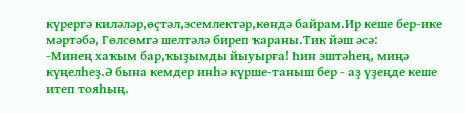күрергә киләләр,өҫтәл,эсемлектәр,көндә байрам.Ир кеше бер-ике мәртәбә, Гөлсөмгә шелтәлә биреп ҡараны.Тик йәш әсә:
-Минең хаҡым бар,ҡыҙымды йыуырға! Һин эштәһең, миңә күңелһеҙ.Ә бына кемдер инһә күрше-таныш бер - аҙ үҙеңде кеше итеп тояһың.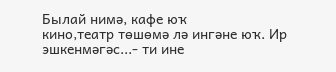Былай нимә, кафе юҡ
кино,театр төшөмә лә ингәне юҡ. Ир эшкенмәгәс...- ти ине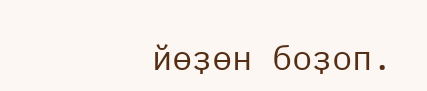йөҙөн боҙоп.